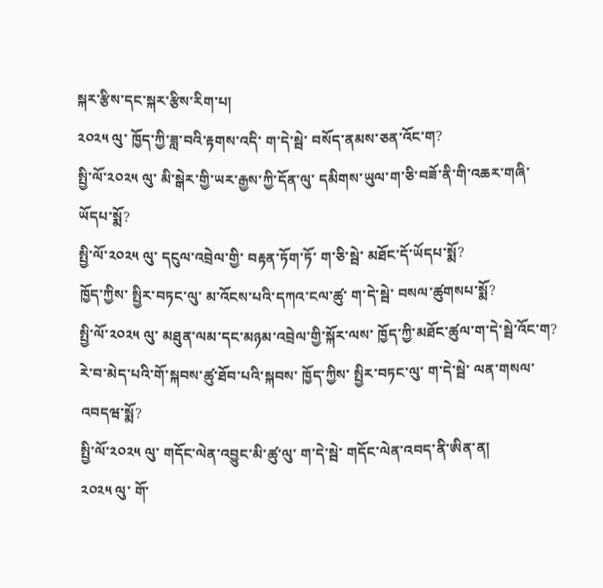སྐར་རྩིས་དང་སྐར་རྩིས་རིག་པ།
༢༠༢༥ ལུ་ ཁྱོད་ཀྱི་ཟླ་བའི་རྟགས་འདི་ ག་དེ་སྦེ་ བསོད་ནམས་ཅན་འོང་ག?
སྤྱི་ལོ་༢༠༢༥ ལུ་ མི་སྒེར་གྱི་ཡར་རྒྱས་ཀྱི་དོན་ལུ་ དམིགས་ཡུལ་ག་ཅི་བཟོ་ནི་གི་འཆར་གཞི་ཡོདཔ་སྨོ?
སྤྱི་ལོ་༢༠༢༥ ལུ་ དངུལ་འབྲེལ་གྱི་ བརྟན་ཏོག་ཏོ་ ག་ཅི་སྦེ་ མཐོང་དོ་ཡོདཔ་སྨོ?
ཁྱོད་ཀྱིས་ སྤྱིར་བཏང་ལུ་ མ་འོངས་པའི་དཀའ་ངལ་ཚུ་ ག་དེ་སྦེ་ བསལ་ཚུགསཔ་སྨོ?
སྤྱི་ལོ་༢༠༢༥ ལུ་ མཐུན་ལམ་དང་མཉམ་འབྲེལ་གྱི་སྐོར་ལས་ ཁྱོད་ཀྱི་མཐོང་ཚུལ་ག་དེ་སྦེ་འོང་ག?
རེ་བ་མེད་པའི་གོ་སྐབས་ཚུ་ཐོབ་པའི་སྐབས་ ཁྱོད་ཀྱིས་ སྤྱིར་བཏང་ལུ་ ག་དེ་སྦེ་ ལན་གསལ་འབདཝ་སྨོ?
སྤྱི་ལོ་༢༠༢༥ ལུ་ གདོང་ལེན་འབྱུང་མི་ཚུ་ལུ་ ག་དེ་སྦེ་ གདོང་ལེན་འབད་ནི་ཨིན་ན།
༢༠༢༥ ལུ་ གོ་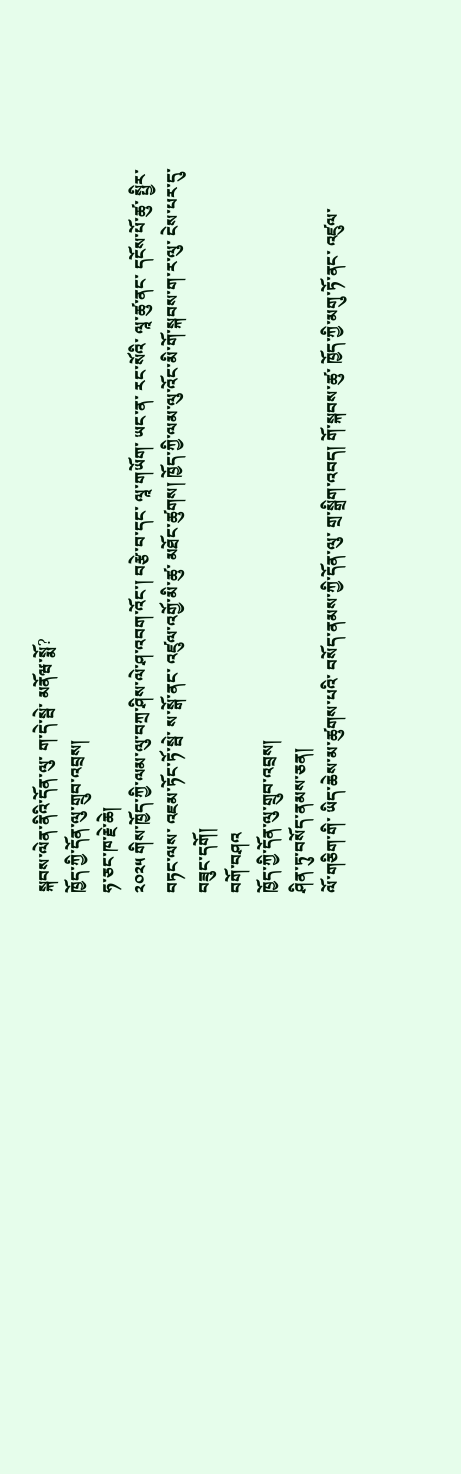སྐབས་ལེན་ནིའི་དོན་ལུ་ ག་དེ་སྦེ་ མནོཝ་སྨོ?
ཁྱོད་ཀྱི་དོན་ལུ་གྲུབ་འབྲས།
ཧ་ཅང་ཁ་རྗེ་ཆེ།
༢༠༢༥ གིས་ཁྱོད་ཀྱི་ལམ་ལུ་བཀྲ་ཤིས་ལེ་ཤ་འབག་འོང་། བརྩེ་བ་དང་ ལཱ་གཡོག་ ཡང་ན་ རང་སོའི་ ལཱ་ཚུ་ནང་ དངོས་པོ་ཚུ་ སྤྱིར་བཏང་ལས་ འཇམ་ཏོང་ཏོ་སྦེ་ ས་སྒོ་ནང་ འཛུལ་འགྱོ་མི་ཚུ་ མཐོང་ཚུགས། ཁྱོད་ཀྱི་ལམ་ལུ་འོང་མི་གོ་སྐབས་ག་ར་ལུ་ ངེས་པར་དུ་བཟུང་དགོ།
བགོ་བཤའ
ཁྱོད་ཀྱི་དོན་ལུ་གྲུབ་འབྲས།
ཤིན་ཏུ་བསོད་ནམས་ཅན།
ལོ་གཅིག་གི་ ཡིད་ཆེས་མ་ཚུགས་པའི་ བསོད་ནམས་ཀྱི་དོན་ལུ་ གྲ་སྒྲིག་འབད། གོ་སྐབས་ཚུ་ ཁྱོད་ཀྱི་མགུ་ཏོ་ནང་ འཛུལ་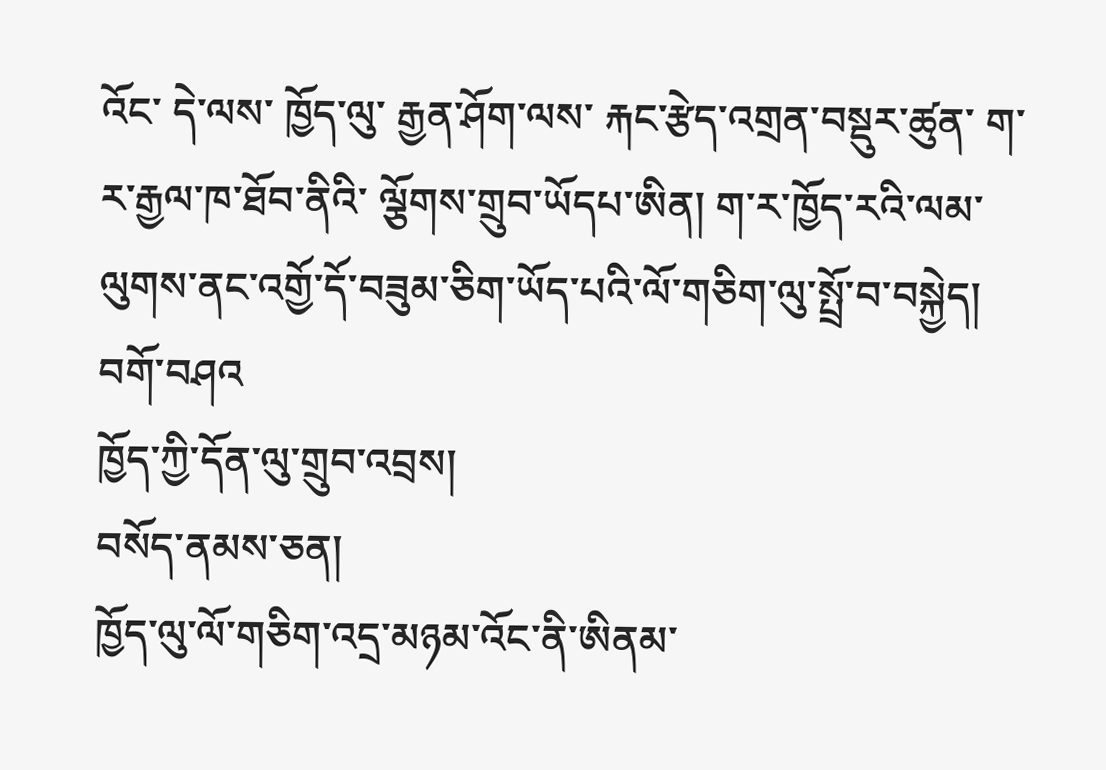འོང་ དེ་ལས་ ཁྱོད་ལུ་ རྒྱན་ཤོག་ལས་ རྐང་རྩེད་འགྲན་བསྡུར་ཚུན་ ག་ར་རྒྱལ་ཁ་ཐོབ་ནིའི་ ལྕོགས་གྲུབ་ཡོདཔ་ཨིན། ག་ར་ཁྱོད་རའི་ལམ་ལུགས་ནང་འགྱོ་དོ་བཟུམ་ཅིག་ཡོད་པའི་ལོ་གཅིག་ལུ་སྤྲོ་བ་བསྐྱེད།
བགོ་བཤའ
ཁྱོད་ཀྱི་དོན་ལུ་གྲུབ་འབྲས།
བསོད་ནམས་ཅན།
ཁྱོད་ལུ་ལོ་གཅིག་འདྲ་མཉམ་འོང་ནི་ཨིནམ་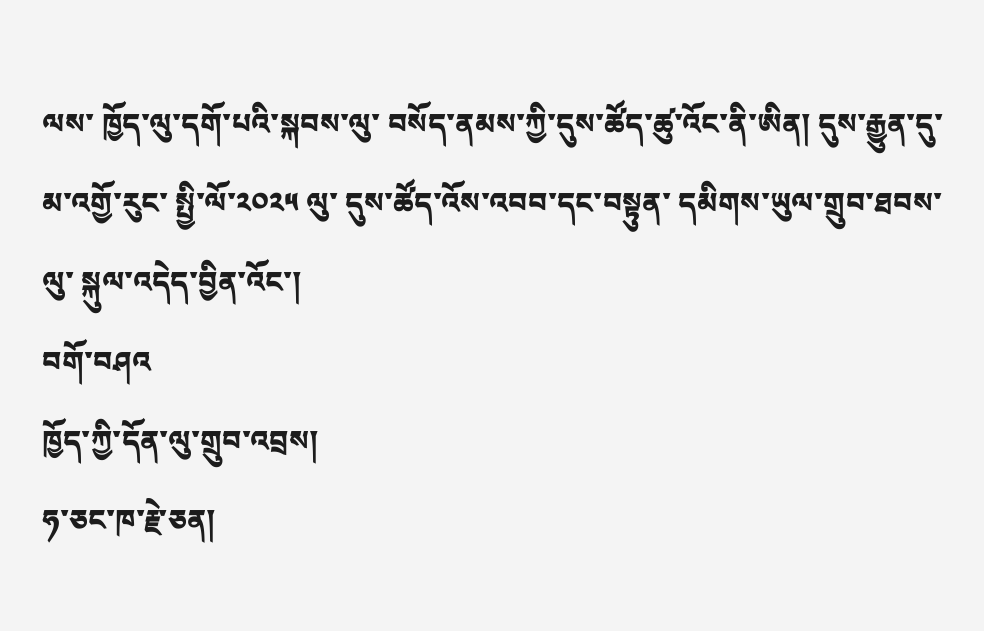ལས་ ཁྱོད་ལུ་དགོ་པའི་སྐབས་ལུ་ བསོད་ནམས་ཀྱི་དུས་ཚོད་ཚུ་འོང་ནི་ཨིན། དུས་རྒྱུན་དུ་མ་འགྱོ་རུང་ སྤྱི་ལོ་༢༠༢༥ ལུ་ དུས་ཚོད་འོས་འབབ་དང་བསྟུན་ དམིགས་ཡུལ་གྲུབ་ཐབས་ལུ་ སྐུལ་འདེད་བྱིན་འོང་།
བགོ་བཤའ
ཁྱོད་ཀྱི་དོན་ལུ་གྲུབ་འབྲས།
ཧ་ཅང་ཁ་རྗེ་ཅན།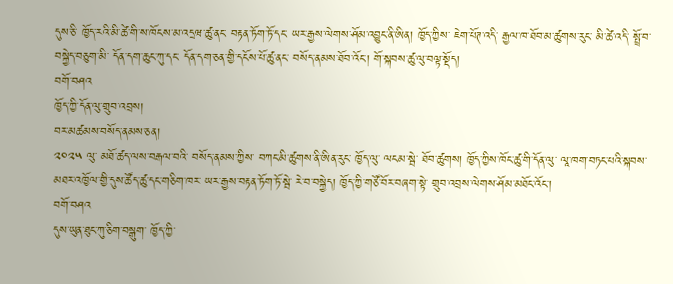དུས་ཅི་ ཁྱོད་རའི་མི་ཚེ་གི་ས་ཁོངས་མ་འདྲཝ་ཚུ་ནང་ བརྟན་ཏོག་ཏོ་དང་ ཡར་རྒྱས་ལེགས་ཤོམ་འབྱུང་ནི་ཨིན། ཁྱོད་ཀྱིས་ ཇེག་པོཊ་འདི་ རྒྱལ་ཁ་ཐོབ་མ་ཚུགས་རུང་ མི་ཚེ་འདི་ སྤྲོ་བ་བསྐྱེད་བཅུག་མི་ དོན་དག་ཆུང་ཀུ་དང་ དོན་དག་ཅན་གྱི་དངོས་པོ་ཚུ་ནང་ བསོད་ནམས་ཐོབ་འོང་། གོ་སྐབས་ཚུ་ལུ་བལྟ་སྡོད།
བགོ་བཤའ
ཁྱོད་ཀྱི་དོན་ལུ་གྲུབ་འབྲས།
བར་མཚམས་བསོད་ནམས་ཅན།
༢༠༢༥ ལུ་ མཐོ་ཚད་ལས་བརྒལ་བའི་ བསོད་ནམས་ཀྱིས་ བཀང་མི་ཚུགས་ནི་ཨིན་རུང་ ཁྱོད་ལུ་ ལངམ་སྦེ་ ཐོབ་ཚུགས། ཁྱོད་ཀྱིས་ཁོང་ཚུ་གི་དོན་ལུ་ ལཱ་ཁག་བཏང་པའི་སྐབས་ མཐར་འཁྱོལ་གྱི་དུས་ཚོད་ཚུ་དང་གཅིག་ཁར་ ཡར་རྒྱས་བརྟན་ཏོག་ཏོ་སྦེ་ རེ་བ་བསྐྱེད། ཁྱོད་ཀྱི་གཙོ་བོར་བཞག་སྟེ་ གྲུབ་འབྲས་ལེགས་ཤོམ་མཐོང་འོང་།
བགོ་བཤའ
དུས་ཡུན་ཐུང་ཀུ་ཅིག་བསྒུག་ ཁྱོད་ཀྱི་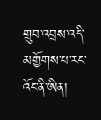གྲུབ་འབྲས་འདི་མགྱོགས་པ་རང་འོང་ནི་ཨིན།